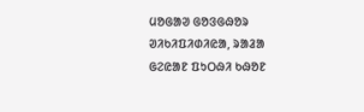ᱢᱚᱜᱟᱣ ᱜᱚᱝᱜᱷᱚᱨ
ᱣᱤᱠᱤᱯᱤᱰᱤᱭᱟ, ᱨᱟᱲᱟ ᱜᱮᱭᱟᱱ ᱯᱩᱛᱷᱤ ᱠᱷᱚᱱ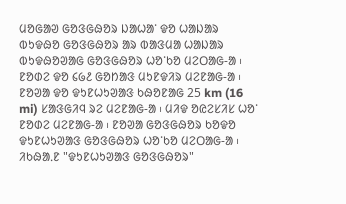ᱢᱚᱜᱟᱣ ᱜᱚᱝᱜᱷᱚᱨ ᱡᱟᱦᱟᱸ ᱫᱚ ᱦᱟᱡᱟᱨ ᱵᱩᱫᱷᱚ ᱜᱚᱝᱜᱷᱚᱨ ᱟᱨ ᱵᱟᱝᱢᱟ ᱦᱟᱡᱟᱨ ᱵᱩᱫᱷᱚᱣᱟᱜ ᱜᱚᱝᱜᱷᱚᱨ ᱦᱚᱸᱠᱚ ᱢᱮᱛᱟᱜ-ᱟ ᱾ ᱱᱚᱰᱮ ᱫᱚ ᱔᱙᱒ ᱜᱚᱴᱟᱝ ᱢᱩᱱᱫᱤᱨ ᱢᱮᱱᱟᱜ-ᱟ ᱾ ᱱᱚᱣᱟ ᱫᱚ ᱫᱩᱱᱦᱩᱣᱟᱝ ᱠᱷᱚᱱᱟᱜ 25 km (16 mi) ᱥᱟᱝᱜᱤᱧ ᱨᱮ ᱢᱮᱱᱟᱜ-ᱟ ᱾ ᱢᱤᱫ ᱚᱭᱮᱥᱤᱥ ᱦᱚᱸ ᱱᱚᱰᱮ ᱢᱮᱱᱟᱜ-ᱟ ᱾ ᱱᱚᱣᱟ ᱜᱚᱝᱜᱷᱚᱨ ᱠᱚᱫᱚ ᱫᱩᱱᱦᱩᱣᱟᱝ ᱜᱚᱝᱜᱷᱚᱨ ᱦᱚᱸᱠᱚ ᱢᱮᱛᱟᱜ-ᱟ ᱾ ᱤᱠᱷᱟᱹᱱ "ᱫᱩᱱᱦᱩᱣᱟᱝ ᱜᱚᱝᱜᱷᱚᱨ"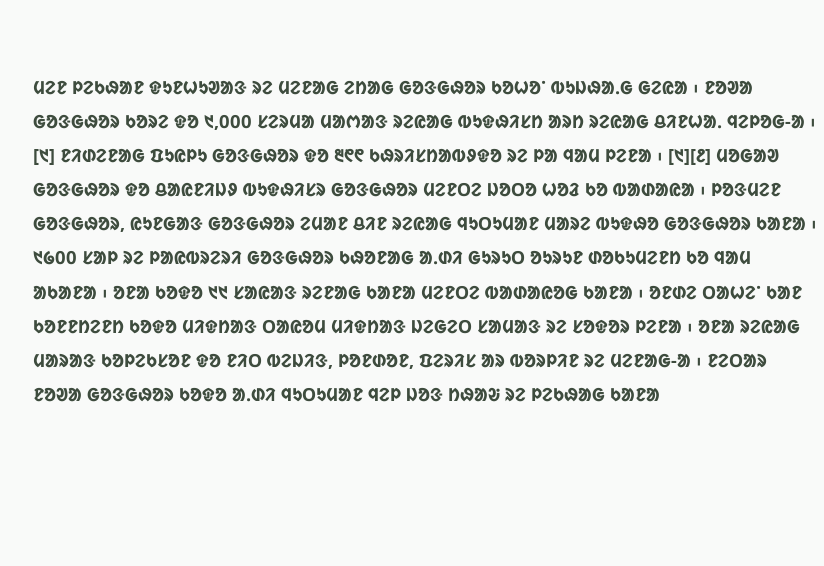ᱢᱮᱱ ᱞᱮᱠᱷᱟᱱ ᱫᱩᱱᱦᱩᱣᱟᱝ ᱨᱮ ᱢᱮᱱᱟᱜ ᱮᱴᱟᱜ ᱜᱚᱝᱜᱷᱚᱨ ᱠᱚᱦᱚᱸ ᱵᱩᱡᱷᱟᱹᱜ ᱜᱮᱭᱟ ᱾ ᱱᱚᱣᱟ ᱜᱚᱝᱜᱷᱚᱨ ᱠᱚᱨᱮ ᱫᱚ ᱑,᱐᱐᱐ ᱥᱮᱨᱢᱟ ᱢᱟᱬᱟᱝ ᱨᱮᱭᱟᱜ ᱵᱩᱫᱷᱤᱥᱴ ᱟᱨᱴ ᱨᱮᱭᱟᱜ ᱪᱤᱱᱦᱟᱹ ᱧᱮᱞᱚᱜ-ᱟ ᱾ [᱑] ᱱᱤᱰᱮᱱᱟᱜ ᱯᱩᱭᱞᱩ ᱜᱚᱝᱜᱷᱚᱨ ᱫᱚ ᱓᱖᱖ ᱠᱷᱨᱤᱥᱴᱟᱵᱽᱫᱚ ᱨᱮ ᱞᱟ ᱧᱟᱢ ᱞᱮᱱᱟ ᱾ [᱑][᱒] ᱢᱚᱜᱟᱣ ᱜᱚᱝᱜᱷᱚᱨ ᱫᱚ ᱪᱟᱭᱱᱤᱡᱽ ᱵᱩᱫᱷᱤᱥᱨ ᱜᱚᱝᱜᱷᱚᱨ ᱢᱮᱱᱛᱮ ᱡᱚᱛᱚ ᱦᱚᱲ ᱠᱚ ᱵᱟᱰᱟᱭᱟ ᱾ ᱞᱚᱝᱢᱮᱱ ᱜᱚᱝᱜᱷᱚᱨ, ᱭᱩᱱᱜᱟᱝ ᱜᱚᱝᱜᱷᱚᱨ ᱮᱢᱟᱱ ᱪᱤᱱ ᱨᱮᱭᱟᱜ ᱧᱩᱛᱩᱢᱟᱱ ᱢᱟᱨᱮ ᱵᱩᱫᱷᱚ ᱜᱚᱝᱜᱷᱚᱨ ᱠᱟᱱᱟ ᱾
᱑᱙᱐᱐ ᱥᱟᱞ ᱨᱮ ᱞᱟᱭᱵᱨᱮᱨᱤ ᱜᱚᱝᱜᱷᱚᱨ ᱠᱷᱚᱱᱟᱜ ᱟᱹᱰᱤ ᱜᱩᱨᱩᱛ ᱚᱩᱨᱩᱱ ᱰᱚᱠᱩᱢᱮᱱᱴ ᱠᱚ ᱧᱟᱢ ᱟᱠᱟᱱᱟ ᱾ ᱚᱱᱟ ᱠᱚᱫᱚ ᱑᱑ ᱥᱟᱭᱟᱝ ᱨᱮᱱᱟᱜ ᱠᱟᱱᱟ ᱢᱮᱱᱛᱮ ᱵᱟᱰᱟᱭᱚᱜ ᱠᱟᱱᱟ ᱾ ᱚᱱᱰᱮ ᱛᱟᱦᱮᱸ ᱠᱟᱱ ᱠᱚᱱᱱᱴᱮᱱᱴ ᱠᱚᱫᱚ ᱢᱤᱫᱴᱟᱝ ᱛᱟᱭᱚᱢ ᱢᱤᱫᱴᱟᱝ ᱡᱮᱜᱮᱛ ᱥᱟᱢᱟᱝ ᱨᱮ ᱥᱚᱫᱚᱨ ᱞᱮᱱᱟ ᱾ ᱚᱱᱟ ᱨᱮᱭᱟᱜ ᱢᱟᱨᱟᱝ ᱠᱚᱞᱮᱠᱥᱚᱱ ᱫᱚ ᱱᱤᱛ ᱵᱮᱡᱤᱝ, ᱞᱚᱱᱰᱚᱱ, ᱯᱮᱨᱤᱥ ᱟᱨ ᱵᱚᱨᱞᱤᱱ ᱨᱮ ᱢᱮᱱᱟᱜ-ᱟ ᱾ ᱱᱮᱛᱟᱨ ᱱᱚᱣᱟ ᱜᱚᱝᱜᱷᱚᱨ ᱠᱚᱫᱚ ᱟᱹᱰᱤ ᱧᱩᱛᱩᱢᱟᱱ ᱧᱮᱞ ᱡᱚᱝ ᱴᱷᱟᱶ ᱨᱮ ᱞᱮᱠᱷᱟᱜ ᱠᱟᱱᱟ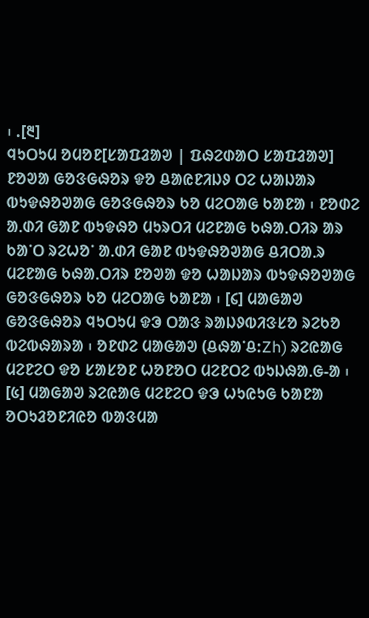᱾ .[᱓]
ᱧᱩᱛᱩᱢ ᱚᱢᱚᱱ[ᱥᱟᱯᱲᱟᱣ | ᱯᱷᱮᱰᱟᱛ ᱥᱟᱯᱲᱟᱣ]
ᱱᱚᱣᱟ ᱜᱚᱝᱜᱷᱚᱨ ᱫᱚ ᱪᱟᱭᱱᱤᱡᱽ ᱛᱮ ᱦᱟᱡᱟᱨ ᱵᱩᱫᱷᱚᱣᱟᱜ ᱜᱚᱝᱜᱷᱚᱨ ᱠᱚ ᱢᱮᱛᱟᱜ ᱠᱟᱱᱟ ᱾ ᱱᱚᱰᱮ ᱟᱹᱰᱤ ᱜᱟᱱ ᱵᱩᱫᱷᱚ ᱢᱩᱨᱛᱤ ᱢᱮᱱᱟᱜ ᱠᱷᱟᱹᱛᱤᱨ ᱟᱨ ᱠᱟᱸᱛ ᱨᱮᱦᱚᱸ ᱟᱹᱰᱤ ᱜᱟᱱ ᱵᱩᱫᱷᱚᱣᱟᱜ ᱪᱤᱛᱟᱹᱨ ᱢᱮᱱᱟᱜ ᱠᱷᱟᱹᱛᱤᱨ ᱱᱚᱣᱟ ᱫᱚ ᱦᱟᱡᱟᱨ ᱵᱩᱫᱷᱚᱣᱟᱜ ᱜᱚᱝᱜᱷᱚᱨ ᱠᱚ ᱢᱮᱛᱟᱜ ᱠᱟᱱᱟ ᱾ [᱔] ᱢᱟᱜᱟᱣ ᱜᱚᱝᱜᱷᱚᱨ ᱧᱩᱛᱩᱢ ᱫᱳ ᱛᱟᱝ ᱨᱟᱡᱽᱵᱤᱝᱥᱚ ᱨᱮᱠᱚ ᱵᱮᱵᱷᱟᱨᱟ ᱾ ᱚᱱᱰᱮ ᱢᱟᱜᱟᱣ (ᱪᱷᱟᱸᱪ:Zh) ᱨᱮᱭᱟᱜ ᱢᱮᱱᱮᱛ ᱫᱚ ᱥᱟᱥᱚᱱ ᱦᱚᱱᱚᱛ ᱢᱮᱱᱛᱮ ᱵᱩᱡᱷᱟᱹᱜ-ᱟ ᱾ [᱕] ᱢᱟᱜᱟᱣ ᱨᱮᱭᱟᱜ ᱢᱮᱱᱮᱛ ᱫᱳ ᱦᱩᱭᱩᱜ ᱠᱟᱱᱟ ᱚᱛᱩᱲᱚᱱᱤᱭᱚ ᱵᱟᱝᱢᱟ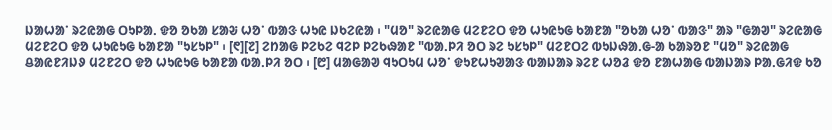ᱡᱟᱦᱟᱸ ᱨᱮᱭᱟᱜ ᱛᱩᱞᱟᱹ ᱫᱚ ᱚᱠᱟ ᱥᱟᱶ ᱦᱚᱸ ᱵᱟᱝ ᱦᱩᱭ ᱡᱠᱮᱭᱟ ᱾ "ᱢᱚ" ᱨᱮᱭᱟᱜ ᱢᱮᱱᱮᱛ ᱫᱚ ᱦᱩᱭᱩᱜ ᱠᱟᱱᱟ "ᱚᱠᱟ ᱦᱚᱸ ᱵᱟᱝ" ᱟᱨ "ᱜᱟᱣ" ᱨᱮᱭᱟᱜ ᱢᱮᱱᱮᱛ ᱫᱚ ᱦᱩᱭᱩᱜ ᱠᱟᱱᱟ "ᱩᱥᱩᱞ" ᱾ [᱖][᱗] ᱮᱴᱟᱜ ᱞᱮᱠᱮ ᱧᱮᱞ ᱞᱮᱠᱷᱟᱱ "ᱵᱟᱹᱞᱤ ᱚᱛ ᱨᱮ ᱩᱥᱩᱞ" ᱢᱮᱱᱛᱮ ᱵᱩᱡᱷᱟᱹᱜ-ᱟ ᱠᱟᱨᱚᱱ "ᱢᱚ" ᱨᱮᱭᱟᱜ ᱪᱟᱭᱱᱤᱡᱽ ᱢᱮᱱᱮᱛ ᱫᱚ ᱦᱩᱭᱩᱜ ᱠᱟᱱᱟ ᱵᱟᱹᱞᱤ ᱚᱛ ᱾ [᱘] ᱢᱟᱜᱟᱣ ᱧᱩᱛᱩᱢ ᱦᱚᱸ ᱫᱩᱱᱦᱩᱣᱟᱝ ᱵᱟᱡᱟᱨ ᱨᱮᱱ ᱦᱚᱲ ᱫᱚ ᱱᱟᱦᱟᱜ ᱵᱟᱡᱟᱨ ᱞᱟᱹᱜᱤᱫ ᱠᱚ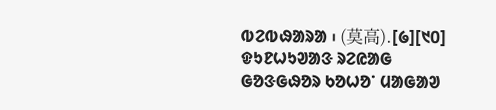ᱵᱮᱵᱷᱟᱨᱟ ᱾ (莫高).[᱙][᱑᱐] ᱫᱩᱱᱦᱩᱣᱟᱝ ᱨᱮᱭᱟᱜ ᱜᱚᱝᱜᱷᱚᱨ ᱠᱚᱦᱚᱸ ᱢᱟᱜᱟᱣ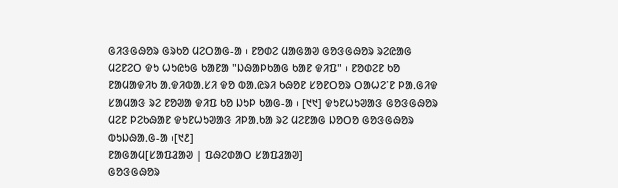ᱜᱤᱝᱜᱷᱚᱨ ᱜᱨᱠᱚ ᱢᱮᱛᱟᱜ-ᱟ ᱾ ᱱᱚᱰᱮ ᱢᱟᱜᱟᱣ ᱜᱚᱝᱜᱷᱚᱨ ᱨᱮᱭᱟᱜ ᱢᱮᱱᱮᱛ ᱫᱩ ᱦᱩᱭᱩᱜ ᱠᱟᱱᱟ "ᱡᱷᱟᱞᱠᱟᱜ ᱠᱟᱱ ᱫᱤᱯ" ᱾ ᱱᱚᱰᱮᱱ ᱠᱚ ᱱᱟᱢᱟᱫᱤᱠ ᱟᱹᱫᱤᱵᱟᱹᱥᱤ ᱫᱚ ᱵᱟᱹᱭᱨᱤ ᱠᱷᱚᱱ ᱥᱚᱱᱛᱚᱨ ᱛᱟᱦᱮᱸᱱ ᱞᱟᱹᱜᱤᱫ ᱥᱟᱢᱟᱝ ᱨᱮ ᱱᱚᱣᱟ ᱫᱤᱯ ᱠᱚ ᱡᱩᱞ ᱠᱟᱜ-ᱟ ᱾ [᱑᱑] ᱫᱩᱱᱦᱩᱣᱟᱝ ᱜᱚᱝᱜᱷᱚᱨ ᱢᱮᱱ ᱞᱮᱠᱷᱟᱱ ᱫᱩᱱᱦᱩᱣᱟᱝ ᱤᱞᱟᱹᱠᱟ ᱨᱮ ᱢᱮᱱᱟᱜ ᱡᱚᱛᱚ ᱜᱚᱝᱜᱷᱚᱨ ᱵᱩᱡᱷᱟᱹᱜ-ᱟ ᱾[᱑᱒]
ᱱᱟᱜᱟᱢ[ᱥᱟᱯᱲᱟᱣ | ᱯᱷᱮᱰᱟᱛ ᱥᱟᱯᱲᱟᱣ]
ᱜᱚᱝᱜᱷᱚᱨ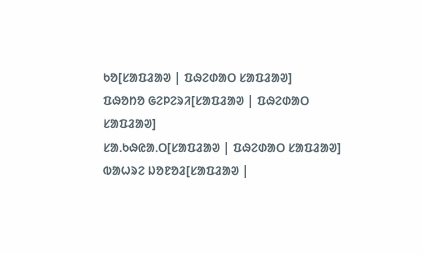ᱠᱚ[ᱥᱟᱯᱲᱟᱣ | ᱯᱷᱮᱰᱟᱛ ᱥᱟᱯᱲᱟᱣ]
ᱯᱷᱚᱴᱚ ᱜᱮᱞᱮᱨᱤ[ᱥᱟᱯᱲᱟᱣ | ᱯᱷᱮᱰᱟᱛ ᱥᱟᱯᱲᱟᱣ]
ᱥᱟᱹᱠᱷᱭᱟᱹᱛ[ᱥᱟᱯᱲᱟᱣ | ᱯᱷᱮᱰᱟᱛ ᱥᱟᱯᱲᱟᱣ]
ᱵᱟᱦᱨᱮ ᱡᱚᱱᱚᱲ[ᱥᱟᱯᱲᱟᱣ |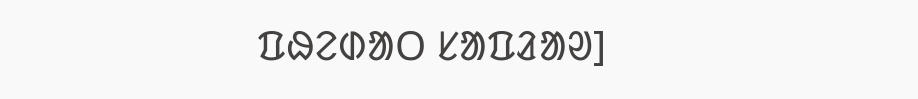ᱯᱷᱮᱰᱟᱛ ᱥᱟᱯᱲᱟᱣ]